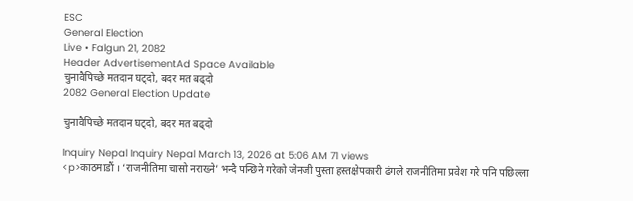ESC
General Election
Live • Falgun 21, 2082
Header AdvertisementAd Space Available
चुनावैपिच्छे मतदान घट्दो, बदर मत बढ्दो
2082 General Election Update

चुनावैपिच्छे मतदान घट्दो, बदर मत बढ्दो

Inquiry Nepal Inquiry Nepal March 13, 2026 at 5:06 AM 71 views
<p>काठमाडौं । ‘राजनीतिमा चासो नराख्ने’ भन्दै पन्छिने गरेको जेनजी पुस्ता हस्तक्षेपकारी ढंगले राजनीतिमा प्रवेश गरे पनि पछिल्ला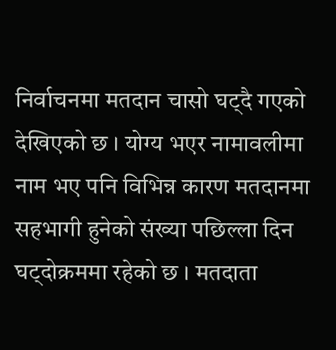निर्वाचनमा मतदान चासो घट्दै गएको देखिएको छ । योग्य भएर नामावलीमा नाम भए पनि विभिन्न कारण मतदानमा सहभागी हुनेको संख्या पछिल्ला दिन घट्दोक्रममा रहेको छ । मतदाता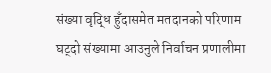संख्या वृद्धि हुँदासमेत मतदानको परिणाम घट्दो संख्यामा आउनुले निर्वाचन प्रणालीमा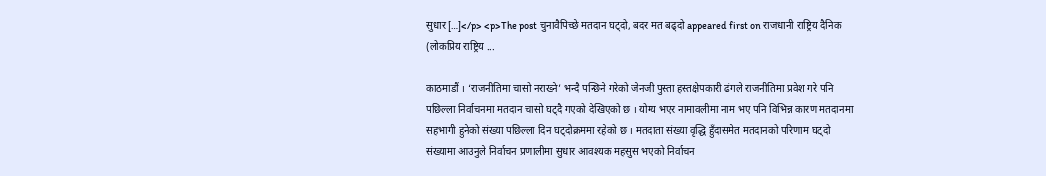सुधार […]</p> <p>The post चुनावैपिच्छे मतदान घट्दो, बदर मत बढ्दो appeared first on राजधानी राष्ट्रिय दैनिक (लोकप्रिय राष्ट्रिय ...

काठमाडौं । ‘राजनीतिमा चासो नराख्ने’ भन्दै पन्छिने गरेको जेनजी पुस्ता हस्तक्षेपकारी ढंगले राजनीतिमा प्रवेश गरे पनि पछिल्ला निर्वाचनमा मतदान चासो घट्दै गएको देखिएको छ । योग्य भएर नामावलीमा नाम भए पनि विभिन्न कारण मतदानमा सहभागी हुनेको संख्या पछिल्ला दिन घट्दोक्रममा रहेको छ । मतदाता संख्या वृद्धि हुँदासमेत मतदानको परिणाम घट्दो संख्यामा आउनुले निर्वाचन प्रणालीमा सुधार आवश्यक महसुस भएको निर्वाचन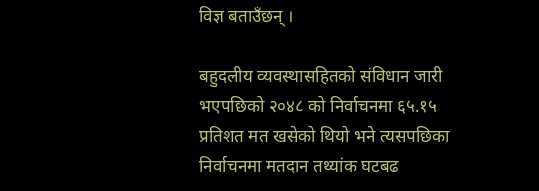विज्ञ बताउँछन् ।

बहुदलीय व्यवस्थासहितको संविधान जारी भएपछिको २०४८ को निर्वाचनमा ६५.१५ प्रतिशत मत खसेको थियो भने त्यसपछिका निर्वाचनमा मतदान तथ्यांक घटबढ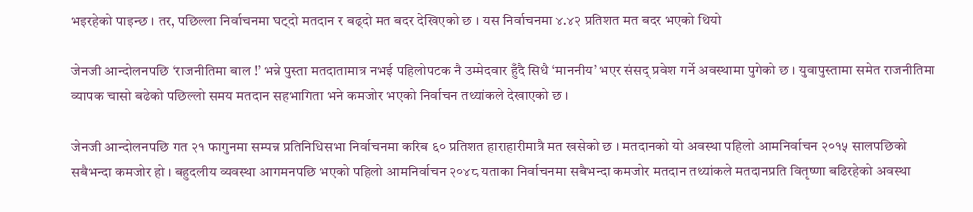भइरहेको पाइन्छ । तर, पछिल्ला निर्वाचनमा घट्दो मतदान र बढ्दो मत बदर देखिएको छ । यस निर्वाचनमा ४.४२ प्रतिशत मत बदर भएको थियो

जेनजी आन्दोलनपछि ‘राजनीतिमा बाल !’ भन्ने पुस्ता मतदातामात्र नभई पहिलोपटक नै उम्मेदवार हुँदै सिधै ‘माननीय’ भएर संसद् प्रवेश गर्ने अवस्थामा पुगेको छ । युवापुस्तामा समेत राजनीतिमा व्यापक चासो बढेको पछिल्लो समय मतदान सहभागिता भने कमजोर भएको निर्वाचन तथ्यांकले देखाएको छ ।

जेनजी आन्दोलनपछि गत २१ फागुनमा सम्पन्न प्रतिनिधिसभा निर्वाचनमा करिब ६० प्रतिशत हाराहारीमात्रै मत खसेको छ । मतदानको यो अवस्था पहिलो आमनिर्वाचन २०१५ सालपछिको सबैभन्दा कमजोर हो । बहुदलीय व्यवस्था आगमनपछि भएको पहिलो आमनिर्वाचन २०४८ यताका निर्वाचनमा सबैभन्दा कमजोर मतदान तथ्यांकले मतदानप्रति वितृष्णा बढिरहेको अवस्था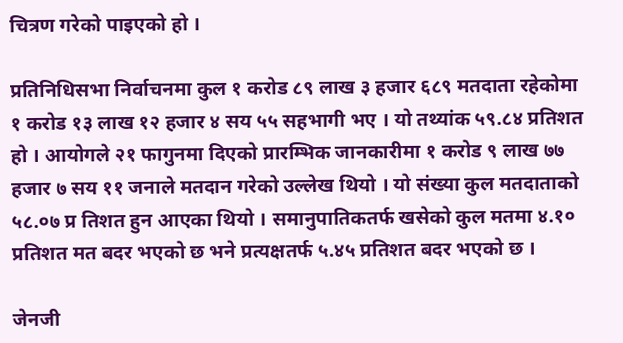चित्रण गरेको पाइएको हो ।

प्रतिनिधिसभा निर्वाचनमा कुल १ करोड ८९ लाख ३ हजार ६८९ मतदाता रहेकोमा १ करोड १३ लाख १२ हजार ४ सय ५५ सहभागी भए । यो तथ्यांक ५९.८४ प्रतिशत हो । आयोगले २१ फागुनमा दिएको प्रारम्भिक जानकारीमा १ करोड ९ लाख ७७ हजार ७ सय ११ जनाले मतदान गरेको उल्लेख थियो । यो संख्या कुल मतदाताको ५८.०७ प्र तिशत हुन आएका थियो । समानुपातिकतर्फ खसेको कुल मतमा ४.१० प्रतिशत मत बदर भएको छ भने प्रत्यक्षतर्फ ५.४५ प्रतिशत बदर भएको छ ।

जेनजी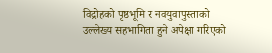विद्रोहको पृष्ठभूमि र नवयुवापुस्ताको उल्लेख्य सहभागिता हुने अपेक्षा गरिएको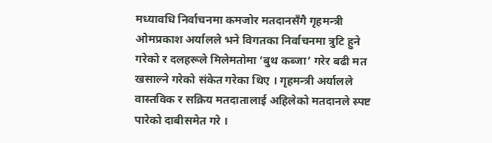मध्यावधि निर्वाचनमा कमजोर मतदानसँगै गृहमन्त्री ओमप्रकाश अर्यालले भने विगतका निर्वाचनमा त्रुटि हुने गरेको र दलहरूले मिलेमतोमा ‘बुथ कब्जा’ गरेर बढी मत खसाल्ने गरेको संकेत गरेका थिए । गृहमन्त्री अर्यालले वास्तविक र सक्रिय मतदातालाई अहिलेको मतदानले स्पष्ट पारेको दाबीसमेत गरे ।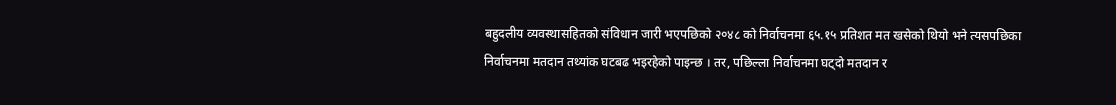बहुदलीय व्यवस्थासहितको संविधान जारी भएपछिको २०४८ को निर्वाचनमा ६५.१५ प्रतिशत मत खसेको थियो भने त्यसपछिका निर्वाचनमा मतदान तथ्यांक घटबढ भइरहेको पाइन्छ । तर, पछिल्ला निर्वाचनमा घट्दो मतदान र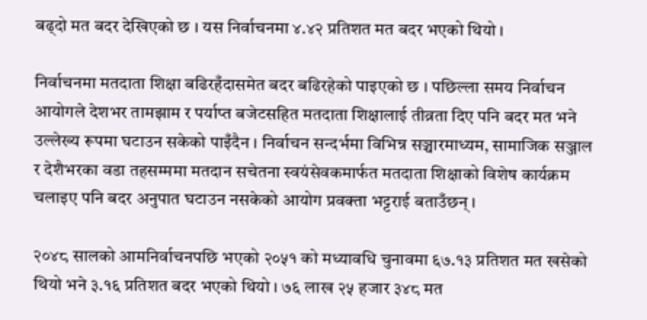बढ्दो मत बदर देखिएको छ । यस निर्वाचनमा ४.४२ प्रतिशत मत बदर भएको थियो ।

निर्वाचनमा मतदाता शिक्षा बढिरहँदासमेत बदर बढिरहेको पाइएको छ । पछिल्ला समय निर्वाचन आयोगले देशभर तामझाम र पर्याप्त बजेटसहित मतदाता शिक्षालाई तीव्रता दिए पनि बदर मत भने उल्लेख्य रूपमा घटाउन सकेको पाइँदैन । निर्वाचन सन्दर्भमा विभिन्न सञ्चारमाध्यम, सामाजिक सञ्जाल र देशैभरका वडा तहसम्ममा मतदान सचेतना स्वयंसेवकमार्फत मतदाता शिक्षाको विशेष कार्यक्रम चलाइए पनि बदर अनुपात घटाउन नसकेको आयोग प्रवक्ता भट्टराई बताउँछन् ।

२०४८ सालको आमनिर्वाचनपछि भएको २०५१ को मध्यावधि चुनावमा ६७.१३ प्रतिशत मत खसेको थियो भने ३.१६ प्रतिशत बदर भएको थियो । ७६ लाख २५ हजार ३४८ मत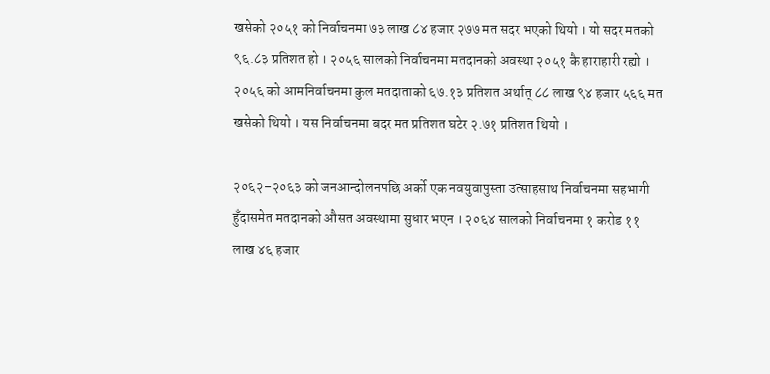खसेको २०५१ को निर्वाचनमा ७३ लाख ८४ हजार २७७ मत सदर भएको थियो । यो सदर मतको ९६.८३ प्रतिशत हो । २०५६ सालको निर्वाचनमा मतदानको अवस्था २०५१ कै हाराहारी रह्यो । २०५६ को आमनिर्वाचनमा कुल मतदाताको ६७.१३ प्रतिशत अर्थात् ८८ लाख ९४ हजार ५६६ मत खसेको थियो । यस निर्वाचनमा बदर मत प्रतिशत घटेर २.७१ प्रतिशत थियो ।

२०६२–२०६३ को जनआन्दोलनपछि अर्को एक नवयुवापुस्ता उत्साहसाथ निर्वाचनमा सहभागी हुँदासमेत मतदानको औसत अवस्थामा सुधार भएन । २०६४ सालको निर्वाचनमा १ करोड ११ लाख ४६ हजार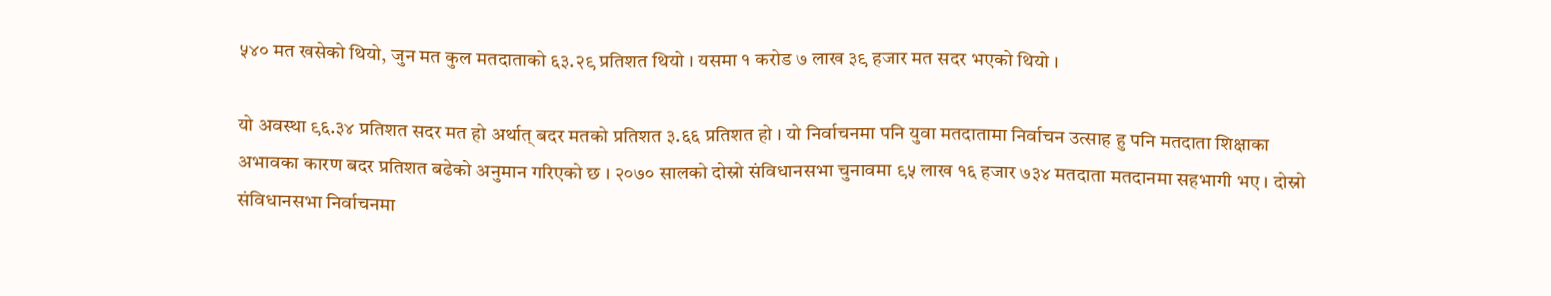५४० मत खसेको थियो, जुन मत कुल मतदाताको ६३.२९ प्रतिशत थियो । यसमा १ करोड ७ लाख ३९ हजार मत सदर भएको थियो ।

यो अवस्था ९६.३४ प्रतिशत सदर मत हो अर्थात् बदर मतको प्रतिशत ३.६६ प्रतिशत हो । यो निर्वाचनमा पनि युवा मतदातामा निर्वाचन उत्साह हु पनि मतदाता शिक्षाका अभावका कारण बदर प्रतिशत बढेको अनुमान गरिएको छ । २०७० सालको दोस्रो संविधानसभा चुनावमा ९५ लाख १६ हजार ७३४ मतदाता मतदानमा सहभागी भए । दोस्रो संविधानसभा निर्वाचनमा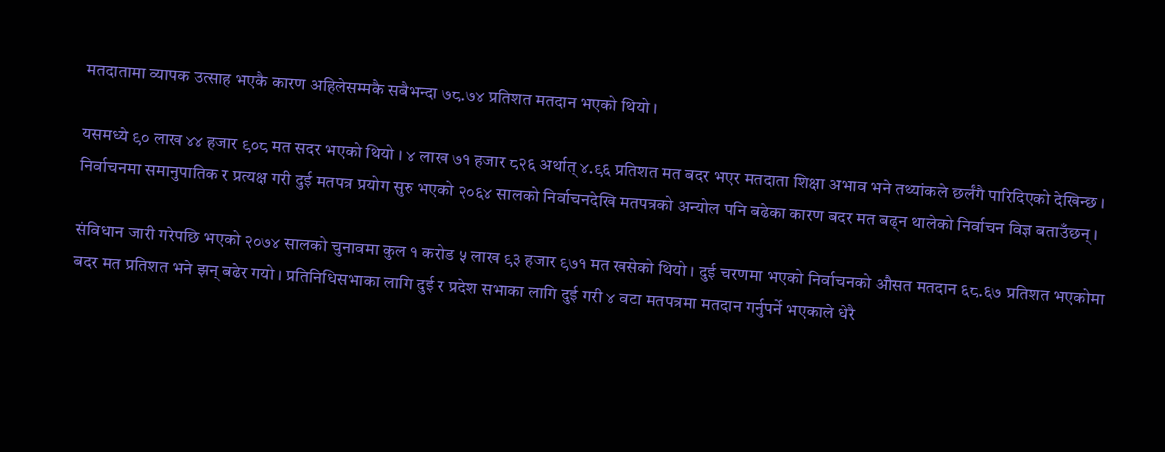मतदातामा व्यापक उत्साह भएकै कारण अहिलेसम्मकै सबैभन्दा ७८.७४ प्रतिशत मतदान भएको थियो ।

यसमध्ये ९० लाख ४४ हजार ९०८ मत सदर भएको थियो । ४ लाख ७१ हजार ८२६ अर्थात् ४.९६ प्रतिशत मत बदर भएर मतदाता शिक्षा अभाव भने तथ्यांकले छर्लंगै पारिदिएको देखिन्छ । निर्वाचनमा समानुपातिक र प्रत्यक्ष गरी दुई मतपत्र प्रयोग सुरु भएको २०६४ सालको निर्वाचनदेखि मतपत्रको अन्योल पनि बढेका कारण बदर मत बढ्न थालेको निर्वाचन विज्ञ बताउँछन् ।

संविधान जारी गरेपछि भएको २०७४ सालको चुनावमा कुल १ करोड ५ लाख ९३ हजार ९७१ मत खसेको थियो । दुई चरणमा भएको निर्वाचनको औसत मतदान ६८.६७ प्रतिशत भएकोमा बदर मत प्रतिशत भने झन् बढेर गयो । प्रतिनिधिसभाका लागि दुई र प्रदेश सभाका लागि दुई गरी ४ वटा मतपत्रमा मतदान गर्नुपर्ने भएकाले धेरै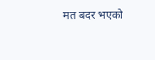मत बदर भएको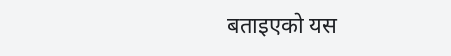बताइएको यस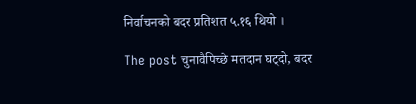निर्वाचनको बदर प्रतिशत ५.१६ थियो ।

The post चुनावैपिच्छे मतदान घट्दो, बदर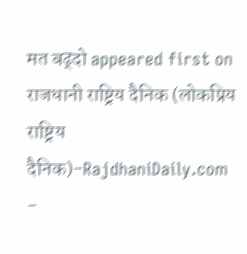मत बढ्दो appeared first on राजधानी राष्ट्रिय दैनिक (लोकप्रिय राष्ट्रिय दैनिक)-RajdhaniDaily.com -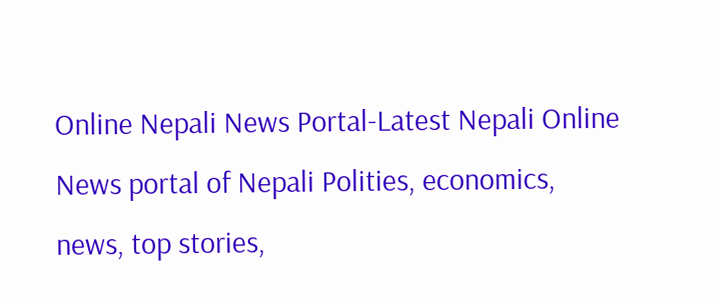Online Nepali News Portal-Latest Nepali Online News portal of Nepali Polities, economics, news, top stories,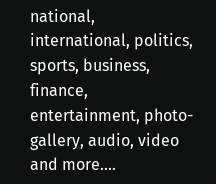national, international, politics, sports, business, finance, entertainment, photo-gallery, audio, video and more....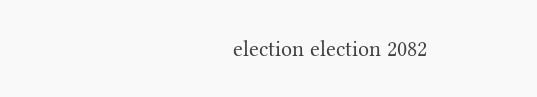election election 2082